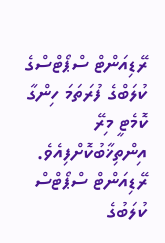ރޭޑިއަންޓް ސްޕޯޓްސްގެ ކުލަބްގެ ފުރަތަމަ ހިންގާ ކޮމެޓީ މިރޭ އިންތިޚާބުކޮށްފިއެވެ.
ރޭޑިއަންޓް ސްޕޯޓްސް ކުލަބުގެ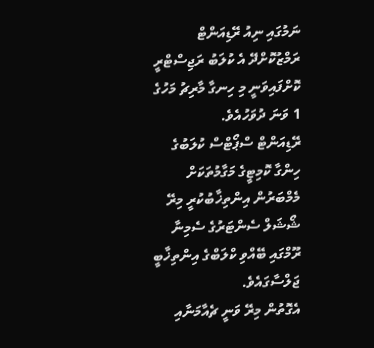ނަމުގައި ނިއު ރޭޑިއަންޓް ރަމްޒުކޮށްދޭ އެ ކުލަބު ރަޖިސްޓްރީ ކޮށްފައިވަނީ މި ހިނގާ މާރިޗު މަހުގެ 1 ވަނަ ދުވަހުއެވެ.
ރޭޑިއަންޓް ސްޕޯޓްސް ކުލަބުގެ ހިންގާ ކޮމިޓީގެ މަގާމުތަކަށް މެމްބަރުން އިންތިޚާބުކުރީ މިރޭ ޝޯޝަލް ސެންޓަރުގެ ސެމިނާ ރޫމްގައި ބޭއްވި ކްލަބްގެ އިންތިޚާބީ ޖަލްސާގައެވެ.
އެގޮތުން މިރޭ ވަނީ ޗެއާމަނާއި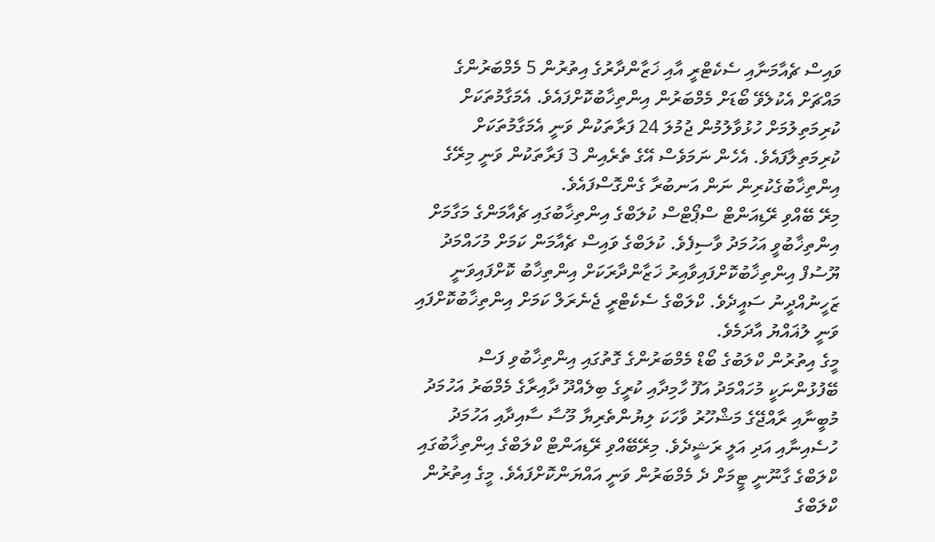ވައިސް ޗެއާމަނާއި ސެކެޓްރީ އާއި ޚަޒާންދާރުގެ އިތުރުން 5 މެމްބަރުންގެ މައްޗަށް އެކުލެވޭ ބޯޑަށް މެމްބަރުން އިންތިޚާބުކޮށްފައެވެ. އެމަގާމުތަކަށް ކުރިމަތިލުމަށް ހުޅުވާލުމުން ޖުމުލަ 24 ފަރާތަކުން ވަނީ އެމަގާމުތަކަށް ކުރިމަތިލާފައެވެ. އެހެން ނަމަވެސް އޭގެ ތެރެއިން 3 ފަރާތަކުން ވަނީ މިރޭގެ އިންތިޚާބުގެކުރިން ނަން އަނބުރާ ގެންގޮސްފައެވެ.
މިރޭ ބޭއްވި ރޭޑިއަންޓް ސްޕޯޓްސް ކުލަބްގެ އިންތިޚާބުގައި ޗެއާމަންގެ މަގާމަށް އިންތިޚާބުވީ އަހުމަދު ވާސިފެވެ. ކުލަބްގެ ވައިސް ޗެއާމަން ކަމަށް މުހައްމަދު ޔޫސުފް އިންތިޚާބުކޮށްފައިވާއިރު ޚަޒާންދާރަކަށް އިންތިޚާބު ކޮށްފައިވަނީ ޒަހީނުއްދީނު ސައީދެވެ. ކްލަބްގެ ސެކެޓްރީ ޖެނެރަލް ކަމަށް އިންތިޚާބުކޮށްފައި ވަނީ ލުޣައްޔު އާދަމެވެ.
މީގެ އިތުރުން ކްލަބުގެ ބޯޑް މެމްބަރުންގެ ގޮތުގައި އިންތިޚާބުވި ފަސް ބޭފުޅުންނަކީ މުހައްމަދު އަފޫ ހާމިދާއި ކުރީގެ ބިލެއްދޫ ދާއިރާގެ މެމްބަރު އަހުމަދު މުބީނާއި ރާއްޖޭގެ މަޝްހޫރު ވާހަކަ ލިޔުންތެރިޔާ މޫސާ ސާއިދާއި އަހުމަދު ހުސެއިނާއި އަދި އަލީ ރަޝީދެވެ. މިރޭބޭއްވި ރޭޑިއަންޓް ކްލަބްގެ އިންތިޚާބުގައި ކްލަބްގެ ގާނޫނީ ޓީމަށް ދެ މެމްބަރުން ވަނީ އައްޔަންކޮށްފައެވެ. މީގެ އިތުރުން ކްލަބްގެ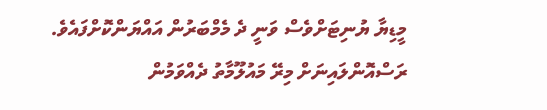މީޑިޔާ ޔުނިޓަށްވެސް ވަނީ ދެ މެމްބަރުން އައްޔަންކޮށްފައެވެ.
ރަސްއޮންލައިނަށް މިރޭ މައުލޫމާތު ދެއްވަމުން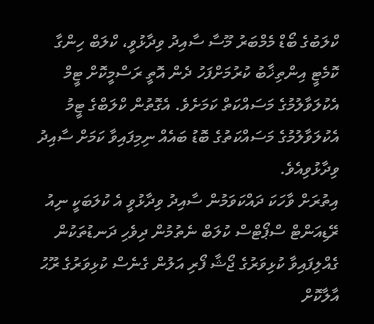ކްލަބުގެ ބޯޑް މެމްބަރު މޫސާ ސާއިދު ވިދާޅުވީ، ކްލަބް ހިންގާ ކޮމެޓީ އިންތިޚާބު ކުރުމަށްފަހު ދެން އޮތީ ރަސްމީކޮށް ޓީމް އެކުލަވާލުމުގެ މަސައްކަތް ކަމަށެވެ. އެގޮތުން ކްލަބްގެ ޓީމު އެކުލަވާލުމުގެ މަސައްކަތުގެ ބޮޑު ބައެއް ނިމިފައިވާ ކަމަށް ސާއިދު ވިދާޅުވިއެވެ.
އިތުރަށް ވާހަކަ ދައްކަވަމުން ސާއިދު ވިދާޅުވީ އެ ކުލަބަކީ ނިއު ރޭޑިއަންޓް ސްޕޯޓްސް ކުލަބް ނެތުމުން ދިވެހި ދަނޑުތަކުން ގެއްލިފައިވާ ކުޅިވަރުގެ ޖޯޝާ ފޯރި އަލުން ގެނެސް ކުޅިވަރުގެ ރޫޙު އާލާކޮށް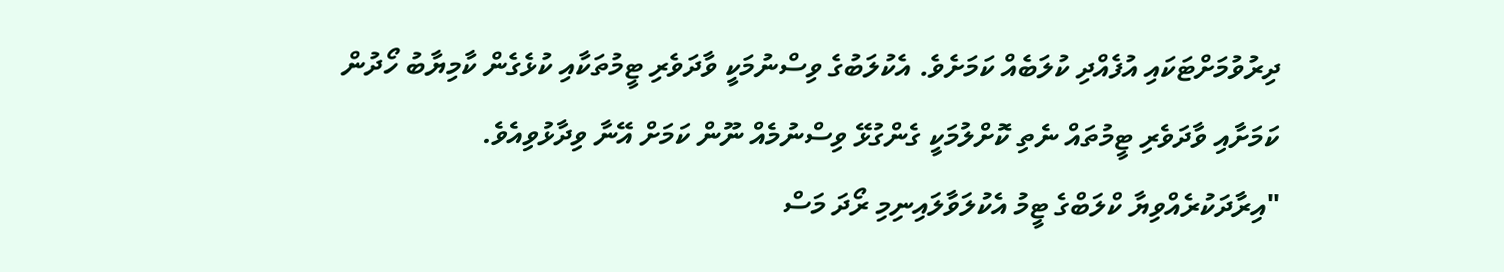ދިރުވުމަށްޓަކައި އުފެއްދި ކުލަބެއް ކަމަށެވެ. އެކުލަބުގެ ވިސްނުމަކީ ވާދަވެރި ޓީމުތަކާއި ކުޅެގެން ކާމިޔާބު ހޯދުން ކަމަށާއި ވާދަވެރި ޓީމުތައް ނެތި ކޮށްލުމަކީ ގެންގުޅޭ ވިސްނުމެއް ނޫން ކަމަށް އޭނާ ވިދާޅުވިއެވެ.
"އިރާދަކުރެއްވިޔާ ކްލަބްގެ ޓީމު އެކުލަވާލައިނިމި ރޯދަ މަސް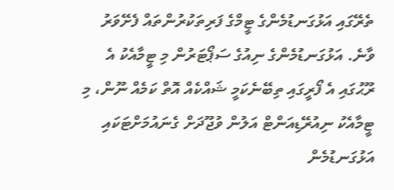ތެރޭގައި އަޅުގަނޑުމެންގެ ޓީމްގެ ފަރިތަކުރުންތައް ފެށޭވަރު ވާނެ. އަޅުގަނޑުމެންގެ ނިއުގެ ސަޕޯޓަރުން މި ޓީމާއެކު އެ ރޫޙުގައި އެ ފޯރީގައި ތިބޭނެކަމީ ޝައްކެއް އޮތް ކަމެއް ނޫން، މި ޓީމާއެކު ނިއުރޭޑިއަންޓް އަލުން ވުޖޫދަށް ގެނައުމަށްޓަކައި އަޅުގަނޑުމެން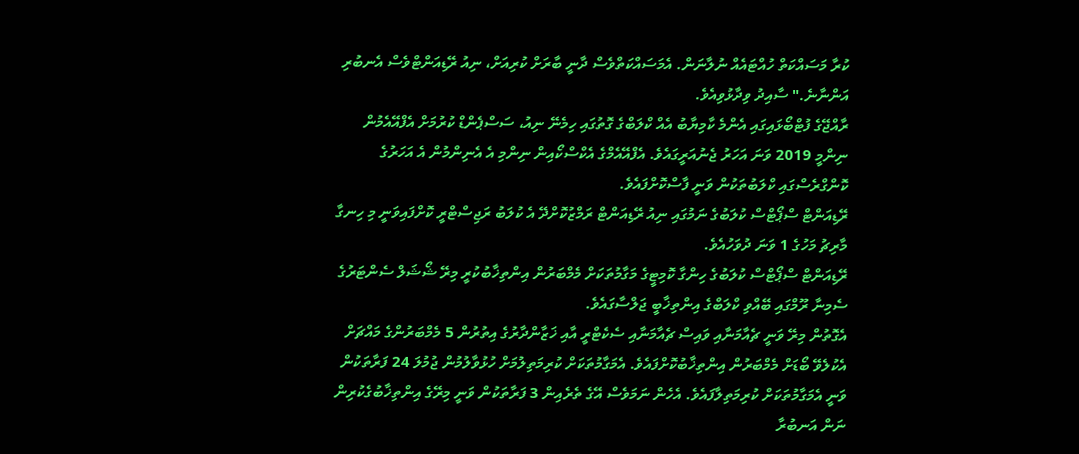ކުރާ މަސައްކަތް ހުއްޓައެއް ނުލާނަން. އެމަސައްކަތްވެސް ދާނީ ބާރަށް ކުރިއަށް، ނިއު ރޭޑިއަންޓްވެސް އެނބުރި އަންނާނެ." ސާއިދު ވިދާޅުވިއެވެ.
ރާއްޖޭގެ ފުޓްބޯޅައިގައި އެންމެ ކާމިޔާބު އެއް ކްލަބްގެ ގޮތުގައި ހިމެނޭ ނިއު، ސަސްޕެންޑް ކުރުމަށް އެފްއޭއެމުން ނިންމީ 2019 ވަނަ އަހަރު ޖެނުއަރީގައެވެ. އެފްއޭއެމްގެ އެކްސްކޯއިން ނިންމި އެ އެނިންމުން އެ އަހަރުގެ ކޮންގްރެސްގައި ކްލަބުތަކުން ވަނީ ފާސްކޮށްފައެވެ.
ރޭޑިއަންޓް ސްޕޯޓްސް ކުލަބުގެ ނަމުގައި ނިއު ރޭޑިއަންޓް ރަމްޒުކޮށްދޭ އެ ކުލަބު ރަޖިސްޓްރީ ކޮށްފައިވަނީ މި ހިނގާ މާރިޗު މަހުގެ 1 ވަނަ ދުވަހުއެވެ.
ރޭޑިއަންޓް ސްޕޯޓްސް ކުލަބުގެ ހިންގާ ކޮމިޓީގެ މަގާމުތަކަށް މެމްބަރުން އިންތިޚާބުކުރީ މިރޭ ޝޯޝަލް ސެންޓަރުގެ ސެމިނާ ރޫމްގައި ބޭއްވި ކްލަބްގެ އިންތިޚާބީ ޖަލްސާގައެވެ.
އެގޮތުން މިރޭ ވަނީ ޗެއާމަނާއި ވައިސް ޗެއާމަނާއި ސެކެޓްރީ އާއި ޚަޒާންދާރުގެ އިތުރުން 5 މެމްބަރުންގެ މައްޗަށް އެކުލެވޭ ބޯޑަށް މެމްބަރުން އިންތިޚާބުކޮށްފައެވެ. އެމަގާމުތަކަށް ކުރިމަތިލުމަށް ހުޅުވާލުމުން ޖުމުލަ 24 ފަރާތަކުން ވަނީ އެމަގާމުތަކަށް ކުރިމަތިލާފައެވެ. އެހެން ނަމަވެސް އޭގެ ތެރެއިން 3 ފަރާތަކުން ވަނީ މިރޭގެ އިންތިޚާބުގެކުރިން ނަން އަނބުރާ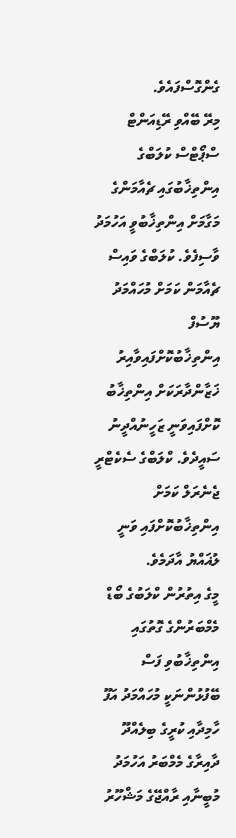ގެންގޮސްފައެވެ.
މިރޭ ބޭއްވި ރޭޑިއަންޓް ސްޕޯޓްސް ކުލަބްގެ އިންތިޚާބުގައި ޗެއާމަންގެ މަގާމަށް އިންތިޚާބުވީ އަހުމަދު ވާސިފެވެ. ކުލަބްގެ ވައިސް ޗެއާމަން ކަމަށް މުހައްމަދު ޔޫސުފް އިންތިޚާބުކޮށްފައިވާއިރު ޚަޒާންދާރަކަށް އިންތިޚާބު ކޮށްފައިވަނީ ޒަހީނުއްދީނު ސައީދެވެ. ކްލަބްގެ ސެކެޓްރީ ޖެނެރަލް ކަމަށް އިންތިޚާބުކޮށްފައި ވަނީ ލުޣައްޔު އާދަމެވެ.
މީގެ އިތުރުން ކްލަބުގެ ބޯޑް މެމްބަރުންގެ ގޮތުގައި އިންތިޚާބުވި ފަސް ބޭފުޅުންނަކީ މުހައްމަދު އަފޫ ހާމިދާއި ކުރީގެ ބިލެއްދޫ ދާއިރާގެ މެމްބަރު އަހުމަދު މުބީނާއި ރާއްޖޭގެ މަޝްހޫރު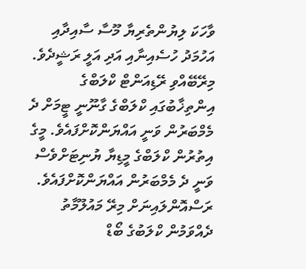ވާހަކަ ލިޔުންތެރިޔާ މޫސާ ސާއިދާއި އަހުމަދު ހުސެއިނާއި އަދި އަލީ ރަޝީދެވެ. މިރޭބޭއްވި ރޭޑިއަންޓް ކްލަބްގެ އިންތިޚާބުގައި ކްލަބްގެ ގާނޫނީ ޓީމަށް ދެ މެމްބަރުން ވަނީ އައްޔަންކޮށްފައެވެ. މީގެ އިތުރުން ކްލަބްގެ މީޑިޔާ ޔުނިޓަށްވެސް ވަނީ ދެ މެމްބަރުން އައްޔަންކޮށްފައެވެ.
ރަސްއޮންލައިނަށް މިރޭ މައުލޫމާތު ދެއްވަމުން ކްލަބުގެ ބޯޑް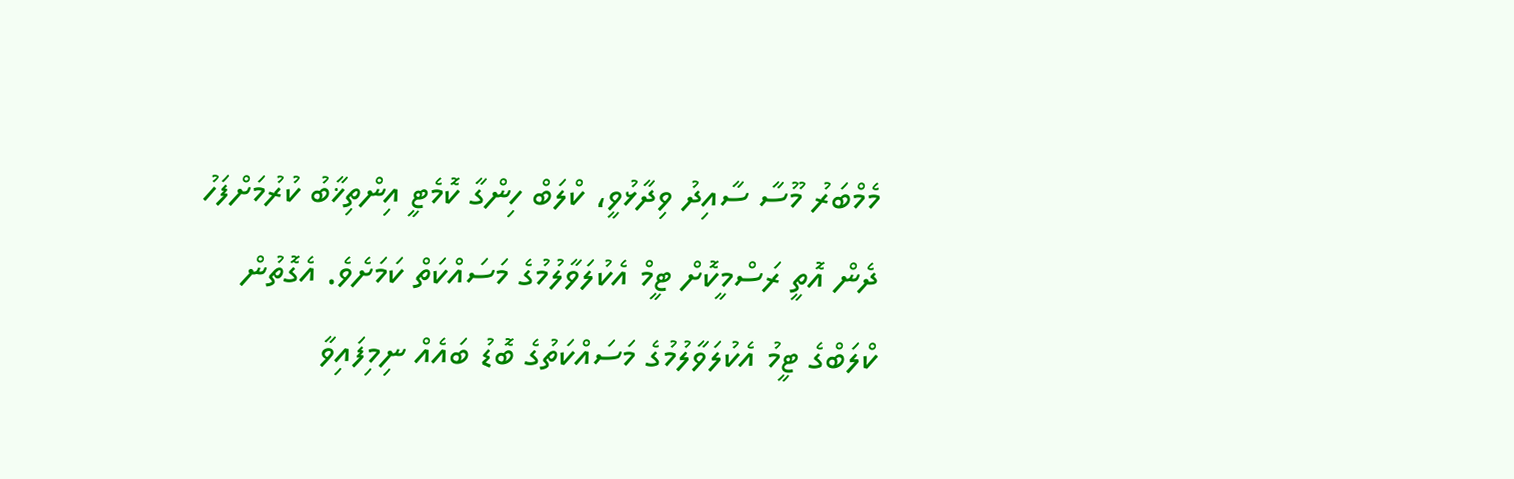މެމްބަރު މޫސާ ސާއިދު ވިދާޅުވީ، ކްލަބް ހިންގާ ކޮމެޓީ އިންތިޚާބު ކުރުމަށްފަހު ދެން އޮތީ ރަސްމީކޮށް ޓީމް އެކުލަވާލުމުގެ މަސައްކަތް ކަމަށެވެ. އެގޮތުން ކްލަބްގެ ޓީމު އެކުލަވާލުމުގެ މަސައްކަތުގެ ބޮޑު ބައެއް ނިމިފައިވާ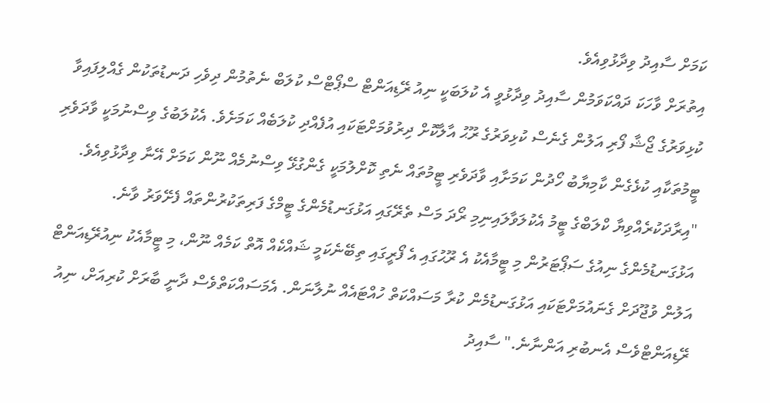ކަމަށް ސާއިދު ވިދާޅުވިއެވެ.
އިތުރަށް ވާހަކަ ދައްކަވަމުން ސާއިދު ވިދާޅުވީ އެ ކުލަބަކީ ނިއު ރޭޑިއަންޓް ސްޕޯޓްސް ކުލަބް ނެތުމުން ދިވެހި ދަނޑުތަކުން ގެއްލިފައިވާ ކުޅިވަރުގެ ޖޯޝާ ފޯރި އަލުން ގެނެސް ކުޅިވަރުގެ ރޫޙު އާލާކޮށް ދިރުވުމަށްޓަކައި އުފެއްދި ކުލަބެއް ކަމަށެވެ. އެކުލަބުގެ ވިސްނުމަކީ ވާދަވެރި ޓީމުތަކާއި ކުޅެގެން ކާމިޔާބު ހޯދުން ކަމަށާއި ވާދަވެރި ޓީމުތައް ނެތި ކޮށްލުމަކީ ގެންގުޅޭ ވިސްނުމެއް ނޫން ކަމަށް އޭނާ ވިދާޅުވިއެވެ.
"އިރާދަކުރެއްވިޔާ ކްލަބްގެ ޓީމު އެކުލަވާލައިނިމި ރޯދަ މަސް ތެރޭގައި އަޅުގަނޑުމެންގެ ޓީމްގެ ފަރިތަކުރުންތައް ފެށޭވަރު ވާނެ. އަޅުގަނޑުމެންގެ ނިއުގެ ސަޕޯޓަރުން މި ޓީމާއެކު އެ ރޫޙުގައި އެ ފޯރީގައި ތިބޭނެކަމީ ޝައްކެއް އޮތް ކަމެއް ނޫން، މި ޓީމާއެކު ނިއުރޭޑިއަންޓް އަލުން ވުޖޫދަށް ގެނައުމަށްޓަކައި އަޅުގަނޑުމެން ކުރާ މަސައްކަތް ހުއްޓައެއް ނުލާނަން. އެމަސައްކަތްވެސް ދާނީ ބާރަށް ކުރިއަށް، ނިއު ރޭޑިއަންޓްވެސް އެނބުރި އަންނާނެ." ސާއިދު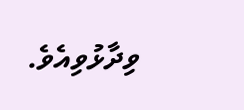ވިދާޅުވިއެވެ.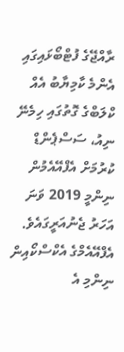ރާއްޖޭގެ ފުޓްބޯޅައިގައި އެންމެ ކާމިޔާބު އެއް ކްލަބްގެ ގޮތުގައި ހިމެނޭ ނިއު، ސަސްޕެންޑް ކުރުމަށް އެފްއޭއެމުން ނިންމީ 2019 ވަނަ އަހަރު ޖެނުއަރީގައެވެ. އެފްއޭއެމްގެ އެކްސްކޯއިން ނިންމި އެ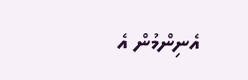އެނިންމުން އެ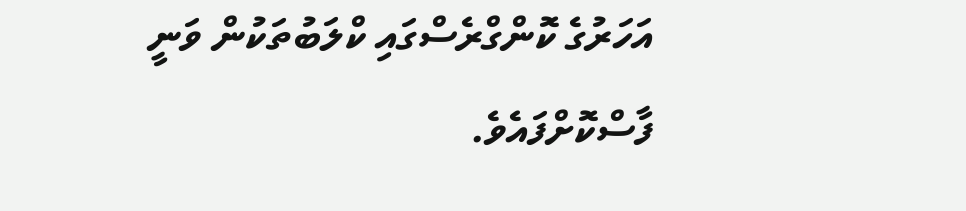އަހަރުގެ ކޮންގްރެސްގައި ކްލަބުތަކުން ވަނީ ފާސްކޮށްފައެވެ.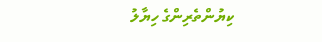ކިޔުންތެރިންގެ ހިޔާލު